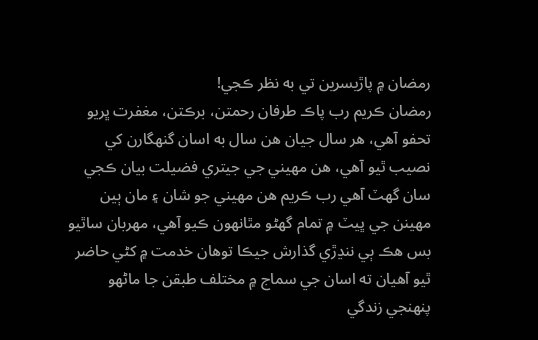رمضان ۾ پاڙيسرين تي به نظر ڪجي!
رمضان ڪريم رب پاڪ طرفان رحمتن، برڪتن، مغفرت ڀريو تحفو آهي، هر سال جيان هن سال به اسان گنهگارن کي نصيب ٿيو آهي، هن مهيني جي جيتري فضيلت بيان ڪجي سان گهٽ آهي رب ڪريم هن مهيني جو شان ۽ مان ٻين مهينن جي ڀيٽ ۾ تمام گهڻو مٿانهون ڪيو آهي، مهربان ساٿيو بس هڪ ٻي ننڍڙي گذارش جيڪا توهان خدمت ۾ کڻي حاضر ٿيو آهيان ته اسان جي سماج ۾ مختلف طبقن جا ماڻهو پنهنجي زندگي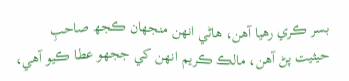بسر ڪري رهيا آهن، هاڻي انهن منجهان ڪجھ صاحبِ حيثيت پڻ آهن، مالڪ ڪريم انهن کي ججھو عطا ڪيو آهي،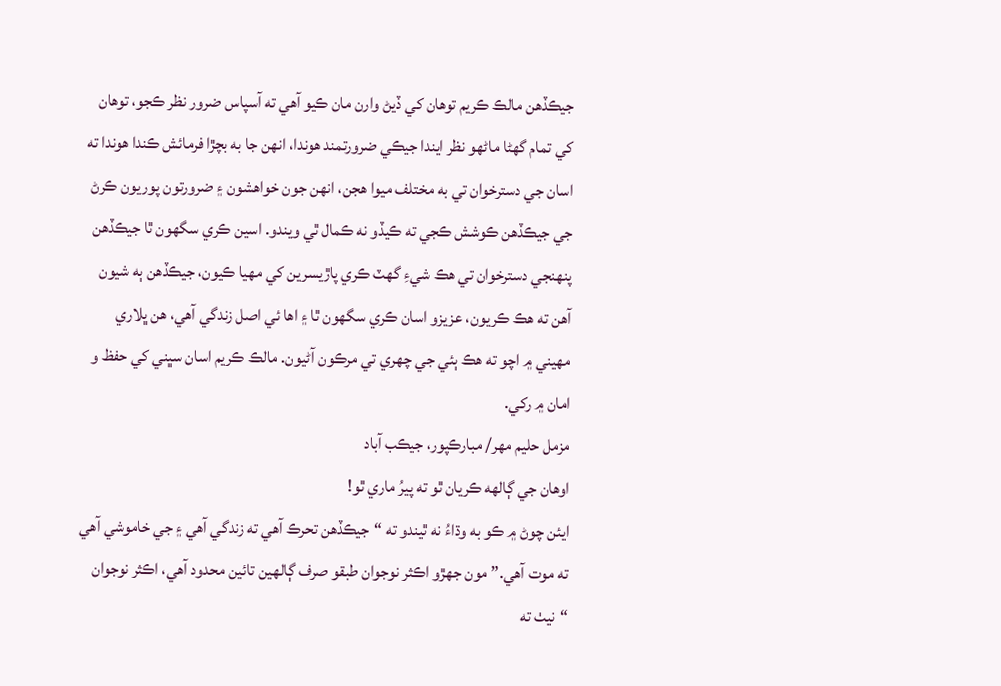جيڪڏهن مالڪ ڪريم توهان کي ڏيڻ وارن مان ڪيو آهي ته آسپاس ضرور نظر ڪجو، توهان کي تمام گهڻا ماڻهو نظر ايندا جيڪي ضرورتمند هوندا، انهن جا به بچڙا فرمائش ڪندا هوندا ته اسان جي دسترخوان تي به مختلف ميوا هجن، انهن جون خواھشون ۽ ضرورتون پوريون ڪرڻ جي جيڪڏهن ڪوشش ڪجي ته ڪيڏو نه ڪمال ٿي ويندو. اسين ڪري سگهون ٿا جيڪڏهن پنهنجي دسترخوان تي هڪ شيءِ گهٽ ڪري پاڙيسرين کي مهيا ڪيون، جيڪڏهن ٻه شيون آهن ته هڪ ڪريون، عزيزو اسان ڪري سگهون ٿا ۽ اها ئي اصل زندگي آهي، هن ڀلاري مهيني ۾ اچو ته هڪ ٻئي جي چهري تي مرڪون آڻيون. مالڪ ڪريم اسان سڀني کي حفظ و امان ۾ رکي.
مزمل حليم مهر/ مبارڪپور، جيڪب آباد
اوهان جي ڳالھه ڪريان ٿو ته پيرُ ماري ٿو!
ايئن چوڻ ۾ ڪو به وڌاءُ نه ٿيندو ته “جيڪڏهن تحرڪ آھي ته زندگي آھي ۽ جي خاموشي آھي ته موت آھي.” مون جهڙو اڪثر نوجوان طبقو صرف ڳالهين تائين محدود آھي، اڪثر نوجوان “نيٺ ته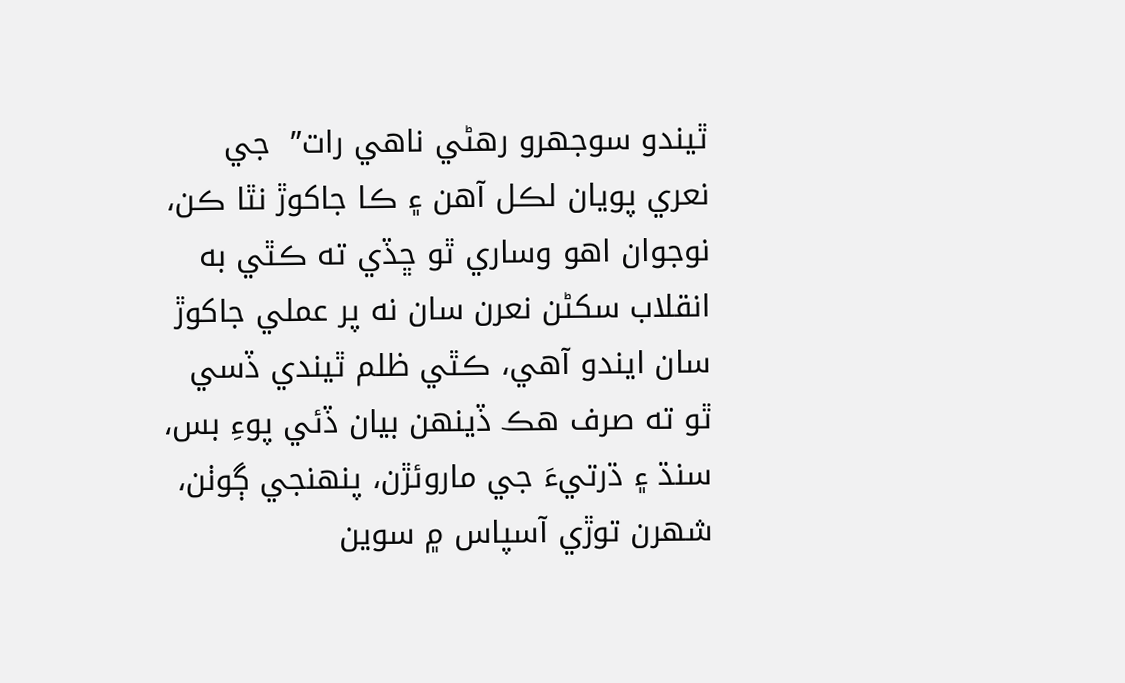ٿيندو سوجهرو رهڻي ناهي رات”  جي نعري پويان لڪل آهن ۽ ڪا جاکوڙ نٿا ڪن، نوجوان اهو وساري ٿو ڇڏي ته ڪٿي به انقلاب سکڻن نعرن سان نه پر عملي جاکوڙ سان ايندو آھي، ڪٿي ظلم ٿيندي ڏسي ٿو ته صرف هڪ ڏينهن بيان ڏئي پوءِ بس، سنڌ ۽ ڌرتيءَ جي ماروئڙن، پنهنجي ڳوٺن، شھرن توڙي آسپاس ۾ سوين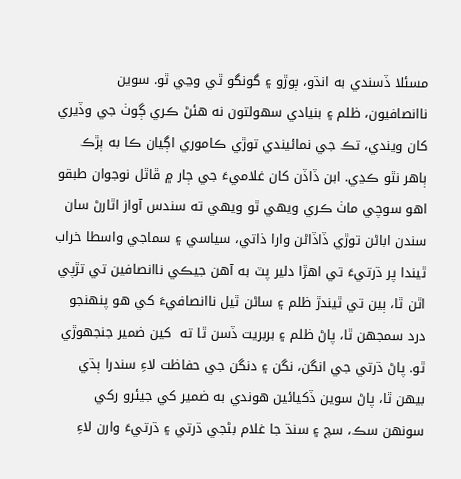مسئلا ڏسندي به انڌو، ٻوڙو ۽ گونگو ٿي وڃي ٿو. سوين ناانصافيون، ظلم ۽ بنيادي سهولتون نه هئڻ ڪري ڳوٺ جي وڏيري کان ويندي، تڪ جي نمائيندي توڙي ڪاموري اڳيان ڪا به ٻڙڪ ٻاهر نٿو ڪڍي. ابن ڏاڏن کان غلاميءَ جي ڄار ۾ ڦاٿل نوجوان طبقو اهو سوچي ماٺ ڪري ويهي ٿو ويهي ته سندس آواز اٿارڻ سان سندن اباڻن توڙي ڏاڏاڻن وارا ذاتي، سياسي ۽ سماجي واسطا خراب ٿيندا پر ڌرتيءَ تي اهڙا دلير پٽ به آھن جيڪي ناانصافين تي تڙپي اٿن ٿا، ٻين تي ٿيندڙ ظلم ۽ ساڻن ٿيل ناانصافيءَ کي هو پنهنجو درد سمجهن ٿا، پاڻ ظلم ۽ بربريت ڏسن ٿا ته  کين ضمير جنجهوڙي ٿو. پاڻ ڌرتي جي انگن، نگن ۽ دنگن جي حفاظت لاءِ سندرا ٻڌي بيهن ٿا، پاڻ سوين ڏکيائين هوندي به ضمير کي جيئرو رکي سونهن سڪ، سچ ۽ سنڌ جا غلام بڻجي ڌرتي ۽ ڌرتيءَ وارن لاءِ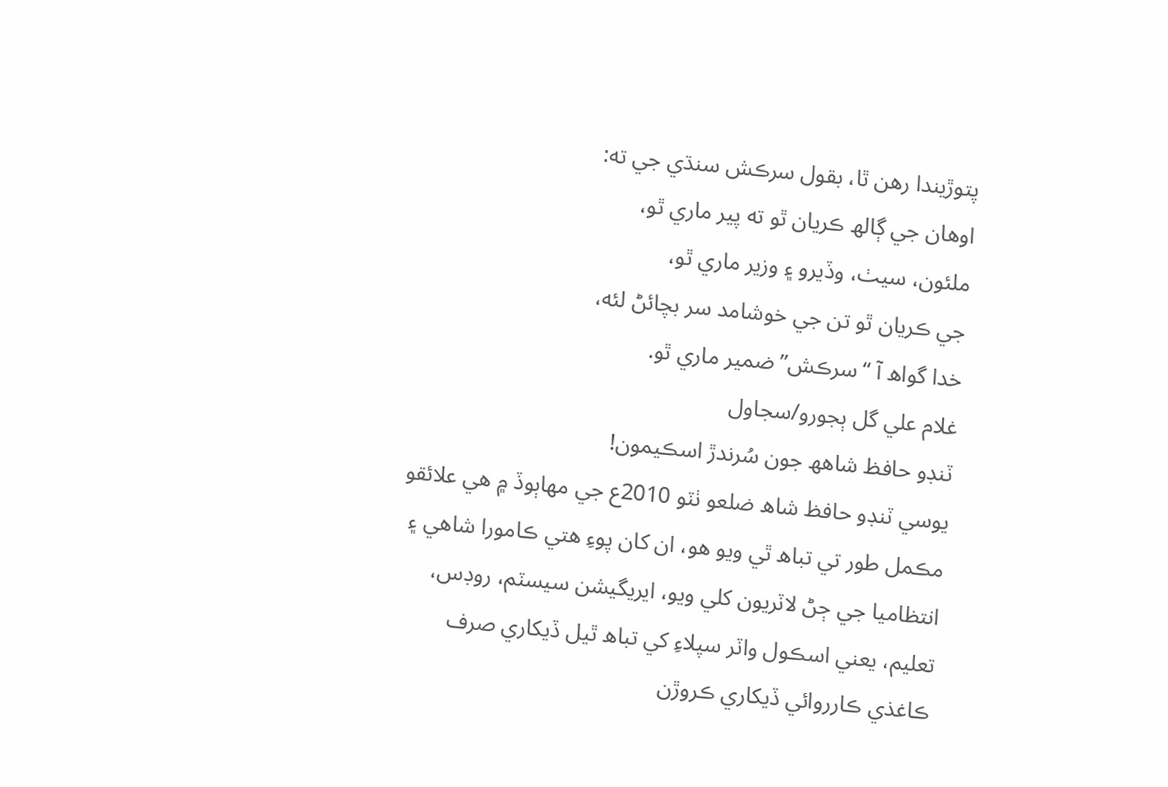پتوڙيندا رهن ٿا، بقول سرڪش سنڌي جي ته:
اوهان جي ڳالھ ڪريان ٿو ته پير ماري ٿو،
ملئون، سيٺ، وڏيرو ۽ وزير ماري ٿو،
جي ڪريان ٿو تن جي خوشامد سر بچائڻ لئه،
خدا گواھ آ “سرڪش” ضمير ماري ٿو.
غلام علي گل ٻجورو/سجاول
ٽنڊو حافظ شاهھ جون سُرندڙ اسڪيمون!
يوسي ٽنڊو حافظ شاھ ضلعو ٺٽو 2010ع جي مھاٻوڏ ۾ ھي علائقو مڪمل طور تي تباھ ٿي ويو هو، ان کان پوءِ ھتي ڪامورا شاھي ۽ انتظاميا جي ڄڻ لاٽريون کلي ويو، ايريگيشن سيسٽم، روڊس، تعليم، يعني اسڪول واٽر سپلاءِ کي تباھ ٿيل ڏيکاري صرف ڪاغذي ڪارروائي ڏيکاري ڪروڙن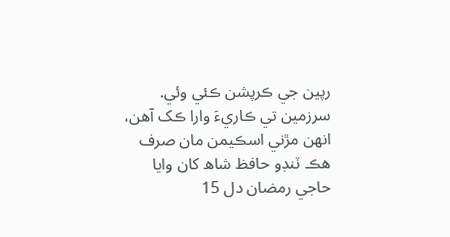رپين جي ڪرپشن ڪئي وئي. سرزمين تي ڪاريءَ وارا ڪک آهن، انھن مڙني اسڪيمن مان صرف ھڪ ٽنڊو حافظ شاھ کان وايا حاجي رمضان دل 15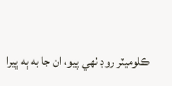ڪلوميٽر روڊ ٺھي پيو، ان جا به ٻه ڀيرا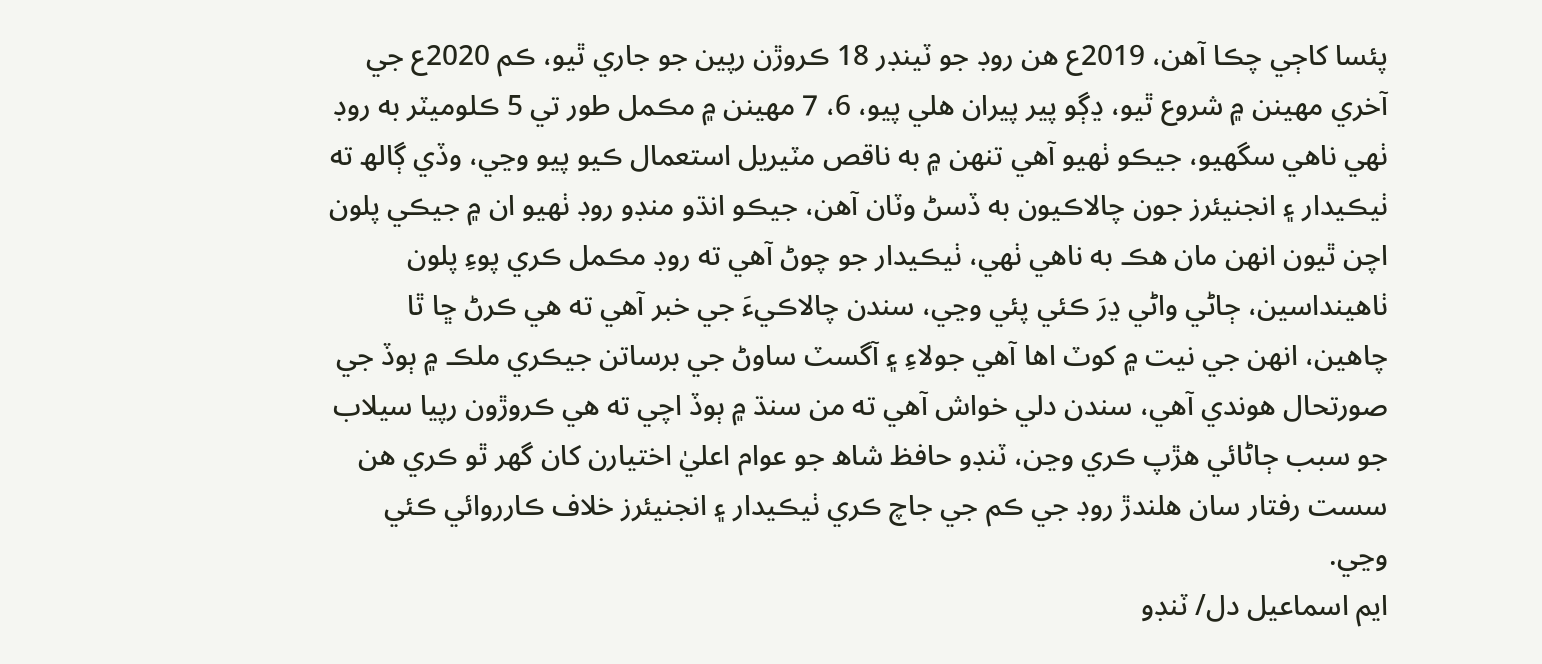پئسا کاڄي چڪا آھن، 2019ع ھن روڊ جو ٽينڊر 18 ڪروڙن رپين جو جاري ٿيو، ڪم 2020ع جي آخري مھينن ۾ شروع ٿيو، ڍڳو پير پيران ھلي پيو، 6، 7 مھينن ۾ مڪمل طور تي 5 ڪلوميٽر به روڊ ٺھي ناھي سگھيو، جيڪو ٺھيو آھي تنھن ۾ به ناقص مٽيريل استعمال ڪيو پيو وڃي، وڏي ڳالھ ته ٺيڪيدار ۽ انجنيئرز جون چالاڪيون به ڏسڻ وٽان آھن، جيڪو انڌو منڊو روڊ ٺھيو ان ۾ جيڪي پلون اچن ٿيون انھن مان ھڪ به ناھي ٺھي، ٺيڪيدار جو چوڻ آهي ته روڊ مڪمل ڪري پوءِ پلون ٺاھينداسين، ڄاڻي واڻي ڍرَ ڪئي پئي وڃي، سندن چالاڪيءَ جي خبر آھي ته ھي ڪرڻ ڇا ٿا چاھين، انھن جي نيت ۾ کوٽ اھا آھي جولاءِ ۽ آگسٽ ساوڻ جي برساتن جيڪري ملڪ ۾ ٻوڏ جي صورتحال ھوندي آھي، سندن دلي خواش آهي ته من سنڌ ۾ ٻوڏ اچي ته ھي ڪروڙون رپيا سيلاب جو سبب ڄاڻائي هڙپ ڪري وڃن، ٽنڊو حافظ شاھ جو عوام اعليٰ اختيارن کان گھر ٿو ڪري ھن سست رفتار سان ھلندڙ روڊ جي ڪم جي جاچ ڪري ٺيڪيدار ۽ انجنيئرز خلاف ڪارروائي ڪئي وڃي.
ايم اسماعيل دل/ ٽنڊو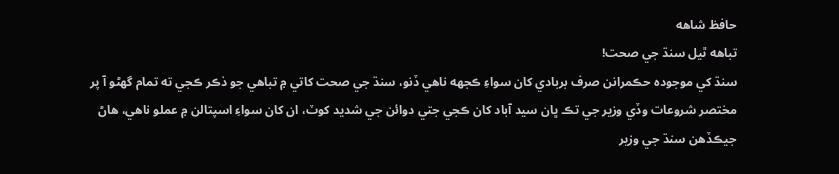حافظ شاهه
تباهه ٿيل سنڌ جي صحت!
سنڌ کي موجوده حڪمرانن صرف بربادي کان سواءِ ڪجهه ناهي ڏنو، سنڌ جي صحت کاتي ۾ تباهي جو ذڪر ڪجي ته تمام گهڻو آ پر مختصر شروعات وڏي وزير جي تڪ ڀان سيد آباد کان ڪجي جتي دوائن جي شديد کوٽ، ان کان سواءِ اسپتالن ۾ عملو ناهي، ھاڻ جيڪڏهن سنڌ جي وزير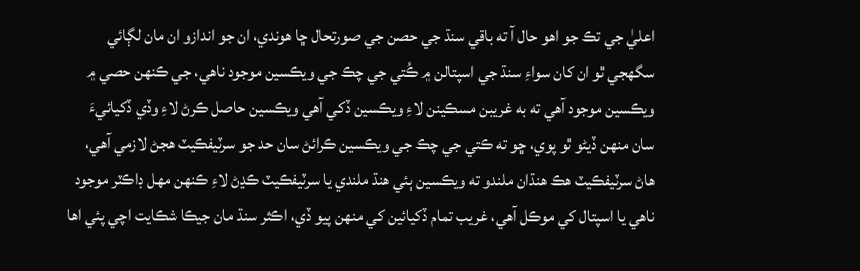اعليٰ جي تڪ جو اھو حال آ ته باقي سنڌ جي حصن جي صورتحال ڇا ھوندي، ان جو اندازو ان مان لڳائي سگهجي ٿو ان کان سواءِ سنڌ جي اسپتالن ۾ ڪُتي جي چڪ جي ويڪسين موجود ناهي، جي ڪنهن حصي ۾ ويڪسين موجود آهي ته به غريبن مسڪينن لاءِ ويڪسين ڏکي آهي ويڪسين حاصل ڪرڻ لاءِ وڏي ڏکيائيءَ سان منهن ڏيڻو ٿو پوي، ڇو ته ڪتي جي چڪ جي ويڪسين ڪرائڻ سان حد جو سرٽيفڪيٽ ھجڻ لازمي آهي، ھاڻ سرٽيفڪيٽ ھڪ ھنڌان ملندو ته ويڪسين ٻئي ھنڌ ملندي يا سرٽيفڪيٽ ڪڍڻ لاءِ ڪنهن مھل ڊاڪٽر موجود ناهي يا اسپتال کي موڪل آهي، غريب تمام ڏکيائين کي منهن پيو ڏي، اڪثر سنڌ مان جيڪا شڪايت اچي پئي اھا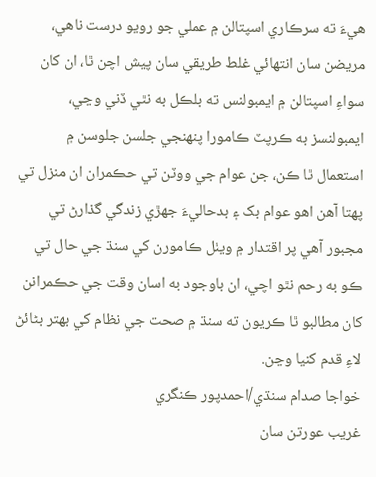هيءَ ته سرڪاري اسپتالن ۾ عملي جو رويو درست ناھي، مريضن سان انتھائي غلط طريقي سان پيش اچن ٿا، ان کان سواءِ اسپتالن ۾ ايمبولنس ته بلڪل به نٿي ڏني وڃي، ايمبولنسز به ڪرپٽ ڪامورا پنهنجي جلسن جلوسن ۾ استعمال ٿا ڪن، جن عوام جي ووٽن تي حڪمران ان منزل تي پھتا آھن اھو عوام بک ۽ بدحاليءَ جھڙي زندگي گذارڻ تي مجبور آھي پر اقتدار ۾ ويٺل ڪامورن کي سنڌ جي حال تي ڪو به رحم نٿو اچي، ان باوجود به اسان وقت جي حڪمرانن کان مطالبو ٿا ڪريون ته سنڌ ۾ صحت جي نظام کي بهتر بڻائڻ لاءِ قدم کنيا وڃن.
خواجا صدام سنڌي/احمدپور ڪنگري
غريب عورتن سان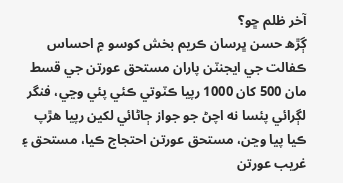آخر ظلم ڇو؟
ڳڙھ حسن ڀرسان ڪريم بخش کوسو ۾ احساس ڪفالت جي ايجنٽن پاران مستحق عورتن جي قسط مان 500 کان 1000 رپيا ڪٽوتي ڪئي پئي وڃي، فنگر لڳرائي پئسا نه اچڻ جو جواز ڄاڻائي لکين رپيا هڙپ ڪيا پيا وڃن، مستحق عورتن احتجاج ڪيا، مستحق ۽ غريب عورتن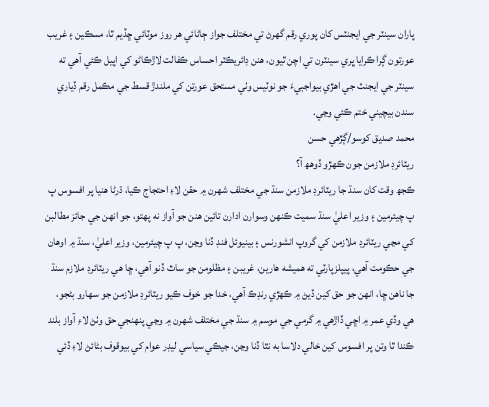پاران سينٽر جي ايجنٽس کان پوري رقم گهرڻ تي مختلف جواز ڄاڻائي هر روز موٽائي ڇڏيم ٿا، مسڪين ۽ غريب عورتون ڳرا ڪرايا ڀري سينٽرن تي اچن ٿيون، هنن ڊائريڪٽر احساس ڪفالت لاڙڪاڻو کي اپيل ڪئي آهي ته سينٽر جي ايجنٽ جي اهڙي بيواجبيءَ جو نوٽيس وٺي مستحق عورتن کي ملندڙ قسط جي مڪمل رقم ڏياري سندن بيچيني ختم ڪئي وڃي.
محمد صديق کوسو/ڳڙھي حسن
ريٽائرڊ ملازمن جون ڪهڙو ڏوهھ آ؟
ڪجھ وقت کان سنڌ جا ريٽائرڊ ملازمن سنڌ جي مختلف شهرن ۾ حقن لاءِ احتجاج ڪيا، ڌرڻا هنيا پر افسوس پ پ چيئرمين ۽ وزير اعليٰ سنڌ سميت ڪنهن وسوارن ادارن تائين هنن جو آواز نه پهتو، جو انهن جي جائز مطالبن کي مڃي ريٽائرڊ ملازمن کي گروپ انشورنس ۽ بينيوئل فنڊ ڏنا وڃن، پ پ چيئرمين، وزير اعليٰ، سنڌ ۾ اوهان جي حڪومت آهي، پيپلزپارٽي ته هميشه هارين، غريبن ۽ مظلومن جو ساٿ ڏنو آهي، ڇا هي ريٽائرڊ ملازم سنڌ جا ناهن ڇا، انهن جو حق کين ڏيڻ ۾ ڪهڙي رنڊڪ آهي، خدا جو خوف ڪيو ريٽائرڊ ملازمن جو سهارو بڻجو، هي وڏي عمر ۾ اڇي ڏاڙهي ۾ گرمي جي موسم ۾ سنڌ جي مختلف شهرن ۾ وڃي پنهنجي حق وٺڻ لاءِ آواز بلند ڪندا ٿا وتن پر افسوس کين خالي دلاسا به نٿا ڏنا وڃن، جيڪي سياسي ليڊر عوام کي بيوقوف بڻائڻ لاءِ ڏئي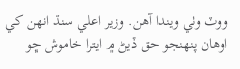ووٽ وٺي ويندا آهن. وزير اعلي سنڌ انهن کي اوهان پنهنجو حق ڏيڻ ۾ ايترا خاموش ڇو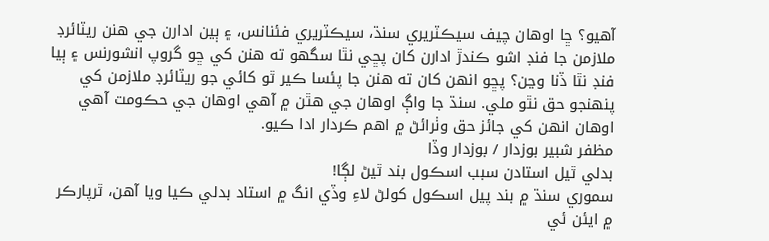آهيو؟ ڇا اوهان چيف سيڪٽريري سنڌ، سيڪٽريري فئنانس، ۽ ٻين ادارن جي هنن ريٽائرڊ ملازمن جا فنڊ اشو ڪندڙ ادارن کان پڇي نٿا سگهو ته هنن کي ڇو گروپ انشورنس ۽ ٻيا فنڊ نٿا ڏنا وڃن؟ پڇو انهن کان ته هنن جا پئسا ڪير ٿو کائي جو ريٽائرڊ ملازمن کي پنهنجو حق نٿو ملي. سنڌ جا واڳ اوهان جي هٿن ۾ آهي اوهان جي حڪومت آهي اوهان انهن کي جائز حق وٺرائڻ ۾ اهم ڪردار ادا ڪيو.
مظفر شبير بوزدار / بوزدار وڏا
بدلي ٿيل استادن سبب اسڪول بند ٿيڻ لڳا!
سموري سنڌ ۾ بند پيل اسڪول کولڻ لاءِ وڏي انگ ۾ استاد بدلي ڪيا ويا آھن، ٿرپارڪر ۾ ايئن ئي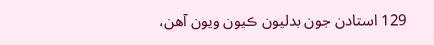129 استادن جون بدليون ڪيون ويون آھن،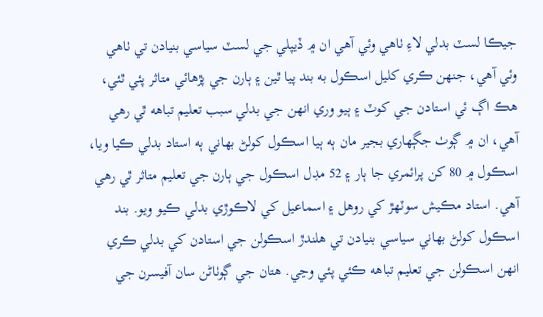جيڪا لسٽ بدلي لاءِ ٺاهي وئي آھي ان ۾ ڏيپلي جي لسٽ سياسي بنيادن تي ٺاهي وئي آھي، جنهن ڪري کليل اسڪول به بند پيا ٿين ۽ ٻارن جي پڙھائي متاثر پئي ٿئي، هڪ اڳ ئي استادن جي کوٽ ۽ ٻيو وري انهن جي بدلي سبب تعليم تباهه ٿي رهي آھي، ان ۾ ڳوٺ جڳهاري بجير مان ٻه ٻيا اسڪول کولڻ بهاني ٻه استاد بدلي ڪيا ويا، اسڪول ۾ 80 کن پرائمري جا ٻار ۽ 52 مڊل اسڪول جي ٻارن جي تعليم متاثر ٿي رهي آھي. استاد مڪيش سوٽھڙ کي روهل ۽ اسماعيل کي لاڪوڙي بدلي ڪيو ويو. بند اسڪول کولڻ بهاني سياسي بنيادن تي هلندڙ اسڪولن جي استادن کي بدلي ڪري انهن اسڪولن جي تعليم تباهه ڪئي پئي وڃي. هتان جي ڳوٺاڻن سان آفيسرن جي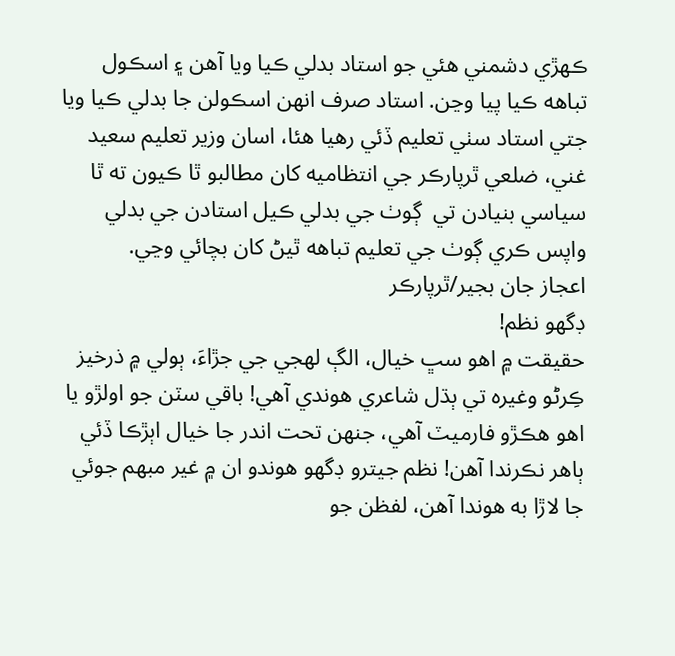ڪهڙي دشمني هئي جو استاد بدلي ڪيا ويا آھن ۽ اسڪول تباهه ڪيا پيا وڃن. استاد صرف انهن اسڪولن جا بدلي ڪيا ويا جتي استاد سٺي تعليم ڏئي رهيا هئا، اسان وزير تعليم سعيد غني، ضلعي ٿرپارڪر جي انتظاميه کان مطالبو ٿا ڪيون ته ٿا سياسي بنيادن تي  ڳوٺ جي بدلي ڪيل استادن جي بدلي واپس ڪري ڳوٺ جي تعليم تباهه ٿيڻ کان بچائي وڃي.
اعجاز جان بجير/ٿرپارڪر
ڊگهو نظم!
حقيقت ۾ اهو سڀ خيال، الڳ لهجي جي جڙاءَ، ٻولي ۾ ذرخيز ڪِرڻو وغيره تي ٻڌل شاعري هوندي آھي! باقي سٽن جو اولڙو يا اهو هڪڙو فارميٽ آھي، جنهن تحت اندر جا خيال اٻڙڪا ڏئي ٻاهر نڪرندا آھن! نظم جيترو ڊگھو هوندو ان ۾ غير مبھم جوئي جا لاڙا به هوندا آھن، لفظن جو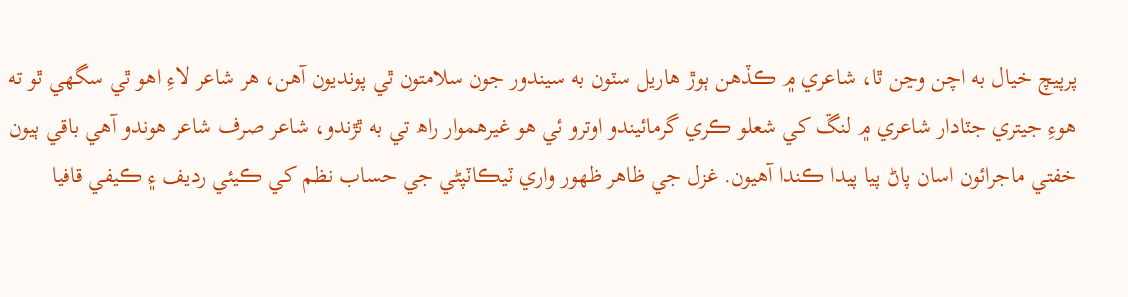پرپيچ خيال به اچن وڃن ٿا، شاعري ۾ ڪڏهن ٻوڙ هاريل سٽون به سيندور جون سلامتون ٿي پونديون آھن، هر شاعر لاءِ اهو ٿي سگهي ٿو ته هوءِ جيتري جٽادار شاعري ۾ لنڱ کي شعلو ڪري گرمائيندو اوترو ئي هو غيرهموار راھ تي به ٿڙندو، شاعر صرف شاعر هوندو آھي باقي ٻيون خفتي ماجرائون اسان پاڻ پيا پيدا ڪندا آھيون. غزل جي ظاهر ظهور واري ٽيڪاٽپڻي جي حساب نظم کي ڪيئي رديف ۽ ڪيفي قافيا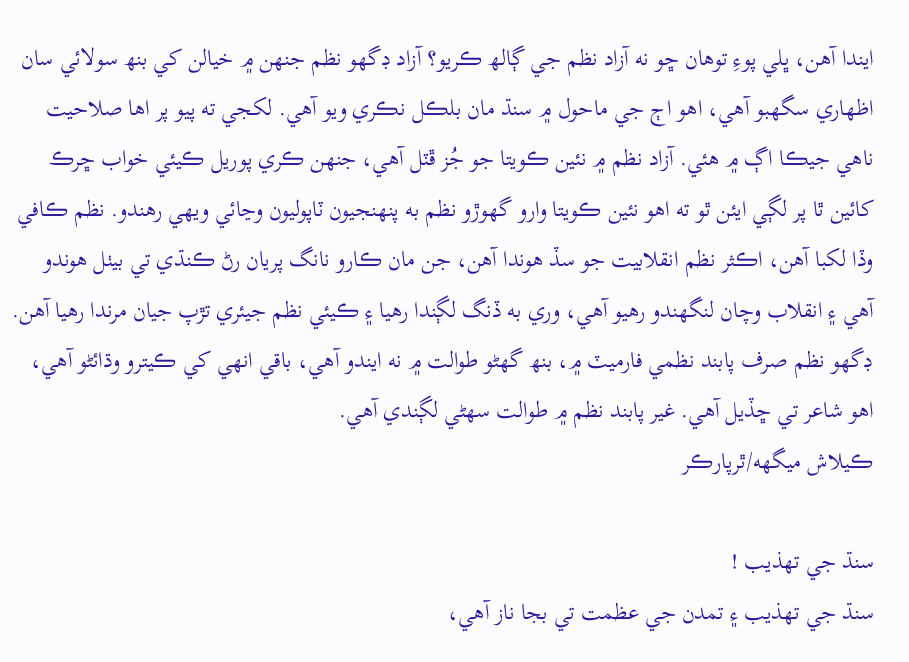ايندا آھن، ڀلي پوءِ توهان ڇو نه آزاد نظم جي ڳالھ ڪريو؟ آزاد ڊگهو نظم جنهن ۾ خيالن کي بنھ سولائي سان اظھاري سگهبو آھي، اهو اڄ جي ماحول ۾ سنڌ مان بلڪل نڪري ويو آهي. لکجي ته پيو پر اها صلاحيت ناهي جيڪا اڳ ۾ هئي. آزاد نظم ۾ نئين ڪويتا جو جُز ڦٽل آھي، جنهن ڪري پوريل ڪيئي خواب ڇرڪ کائين ٿا پر لڳي ايئن ٿو ته اهو نئين ڪويتا وارو گهوڙو نظم به پنهنجيون ٽاپوليون وڃائي ويهي رهندو. نظم ڪافي وڏا لکبا آھن، اڪثر نظم انقلابيت جو سڏ هوندا آھن، جن مان ڪارو نانگ پريان رڻ ڪنڌي تي بيٺل هوندو آھي ۽ انقلاب وچان لنگهندو رهيو آھي، وري به ڏنگ لڳندا رهيا ۽ ڪيئي نظم جيئري تڙپ جيان مرندا رهيا آھن. ڊگهو نظم صرف پابند نظمي فارميٽ ۾، بنھ گهڻو طوالت ۾ نه ايندو آھي، باقي انهي کي ڪيترو وڌائڻو آھي، اهو شاعر تي ڇڏيل آھي. غير پابند نظم ۾ طوالت سهڻي لڳندي آھي.
ڪيلاش ميگهه/ٿرپارڪر

سنڌ جي تهذيب !
سنڌ جي تهذيب ۽ تمدن جي عظمت تي بجا ناز آهي،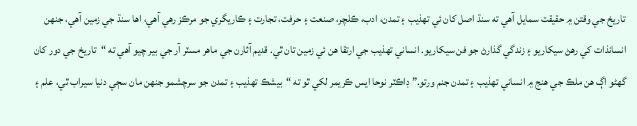تاريخ جي وقتن ۾ حقيقت سمايل آهي ته سنڌ اصل کان ئي تهذيب ۽ تمدن، ادب، ڪلچر، صنعت ۽ حرفت، تجارت ۽ ڪاريگري جو مرڪز رهي آهي، اها سنڌ جي زمين آهي، جنهن انسانذات کي رهڻ سيکاريو ۽ زندگي گذارڻ جو فن سيکاريو. انساني تهذيب جي ارتقا هن ئي زمين تان ٿي. قديم آثارن جي ماهر مسٽر آر جي بير چيو آهي ته “تاريخ جي دور کان گهڻو اڳ هن ملڪ جي هنج ۾ انساني تهذيب ۽ تمدن جنم ورتو.” ڊاڪٽر نوحا ايس ڪريمر لکي ٿو ته “بيشڪ تهذيب ۽ تمدن جو سرچشمو جنهن مان سڄي دنيا سيراب ٿي، علم ۽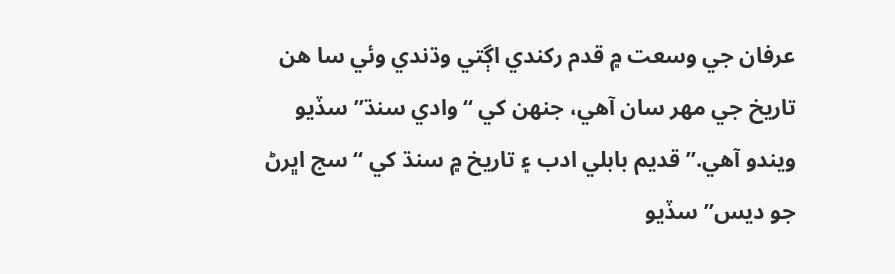عرفان جي وسعت ۾ قدم رکندي اڳتي وڌندي وئي سا هن تاريخ جي مهر سان آهي، جنهن کي “وادي سنڌ” سڏيو ويندو آهي.” قديم بابلي ادب ۽ تاريخ ۾ سنڌ کي “سج اڀرڻ جو ديس” سڏيو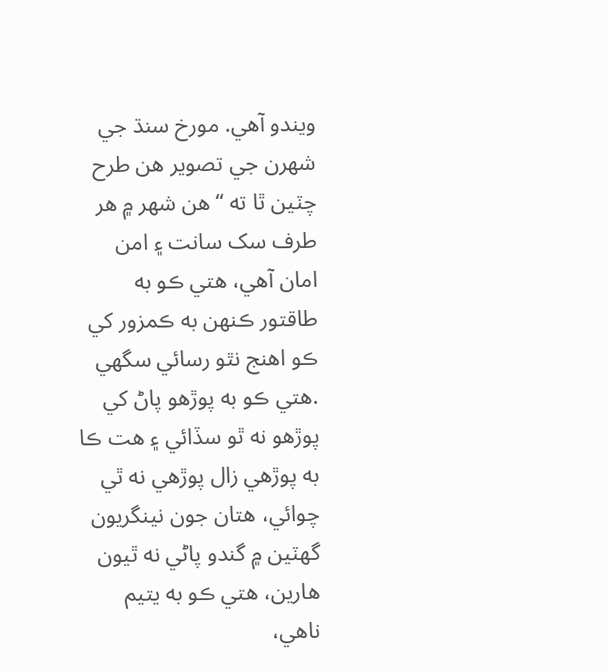ويندو آهي. مورخ سنڌ جي شهرن جي تصوير هن طرح چٽين ٿا ته “هن شهر ۾ هر طرف سک سانت ۽ امن امان آهي، هتي ڪو به طاقتور ڪنهن به ڪمزور کي ڪو اهنج نٿو رسائي سگهي .هتي ڪو به پوڙهو پاڻ کي پوڙهو نه ٿو سڏائي ۽ هت ڪا به پوڙهي زال پوڙهي نه ٿي چوائي، هتان جون نينگريون گهٽين ۾ گندو پاڻي نه ٿيون هارين، هتي ڪو به يتيم ناهي،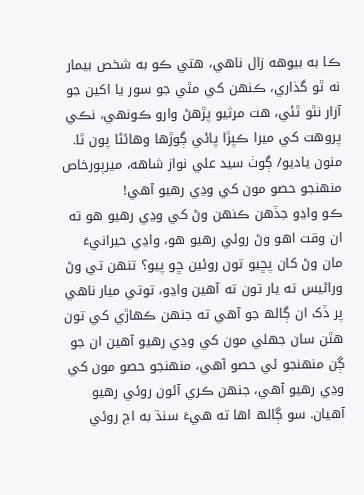ڪا به بيوهه زال ناهي، هتي ڪو به شخص بيمار نه ٿو گذاري، ڪنهن کي مٿي جو سور يا اکين جو آزار نٿو ٿئي، هت مرثيو پڙهڻ وارو ڪونهي، نڪي پروهت کي ميرا ڪپڙا پائي ڳوڙها وهائڻا پون ٿا.
منون ياديو/ ڳوٺ سيد علي نواز شاهه، ميرپورخاص
منھنجو حصو مون کي وڍي رھيو آھي!
ڪو واڍو جڏھن ڪنھن وڻ کي وڍي رھيو ھو ته ان وقت اھو وڻ روئي رھيو ھو، واڍي حيرانيءَ مان وڻ کان پڇيو تون روئين ڇو پيو؟ تنھن تي وڻ وراڻيس ته يار تون ته آھين واڍو، توتي ميار ناھي پر ڏک ان ڳالھ جو آھي ته جنھن ڪھاڙي کي تون ھٿن سان جھلي مون کي وڍي رھيو آھين ان جو ڳن منھنجو ئي حصو آھي، منھنجو حصو مون کي وڍي رھيو آھي، جنھن ڪري آئون روئي رھيو آھيان. سو ڳالھ اھا ته ھيءَ سنڌ به اڄ روئي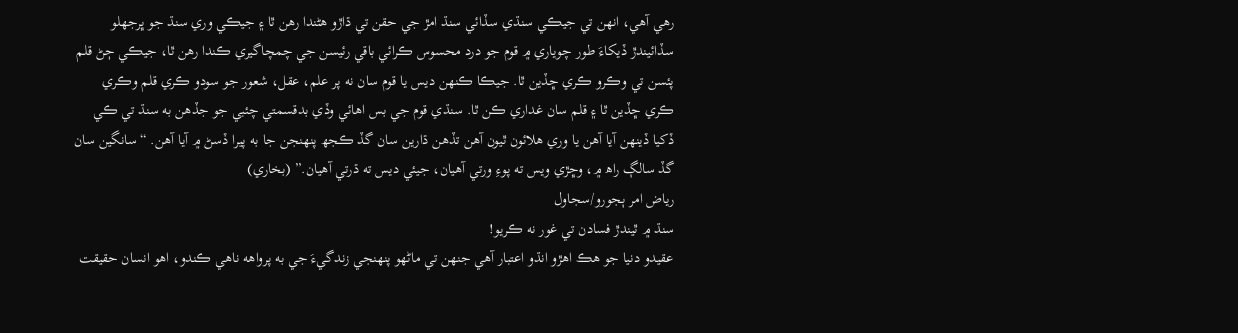رھي آھي، انھن تي جيڪي سنڌي سڏائي سنڌ امڙ جي حقن تي ڌاڙو ھڻندا رھن ٿا ۽ جيڪي وري سنڌ جو ڀرجھلو سڏائيندڙ ڏيکاءَ طور چوياري ۾ قوم جو درد محسوس ڪرائي باقي رئيسن جي چمچاگيري ڪندا رھن ٿا، جيڪي ڄڻ قلم پئسن تي وڪرو ڪري ڇڏين ٿا. جيڪا ڪنھن ديس يا قوم سان نه پر علم، عقل، شعور جو سودو ڪري قلم وڪري ڪري ڇڏين ٿا ۽ قلم سان غداري ڪن ٿا. سنڌي قوم جي بس اھائي وڏي بدقسمتي چئبي جو جڏھن به سنڌ تي ڪي ڏکيا ڏينھن آيا آھن يا وري ھلائون ٿيون آهن تڏھن ڌارين سان گڏ ڪجھ پنھنجن جا به پيرا ڏسڻ ۾ آيا آهن. “سانگين سان گڏ سالڳ راھ ۾، وڇڙي ويس ته پوءِ ورتي آھيان، جيئي ديس ته ڌرتي آھيان.” (بخاري)
رياض امر ٻجورو/سجاول
سنڌ ۾ ٿيندڙ فسادن تي غور نه ڪريو!
عقيدو دنيا جو هڪ اهڙو انڌو اعتبار آهي جنهن تي ماڻهو پنهنجي زندگيءَ جي به پرواهه ناهي ڪندو، اهو انسان حقيقت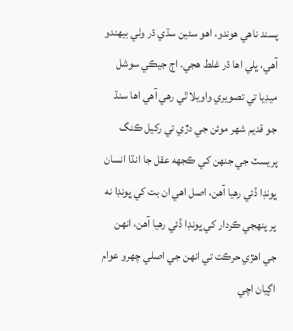پسند ناهي هوندو، اهو سئين سڌي ڌر وٺي بيهندو آهي، ڀلي اها ڌر غلط هجي. اڄ جيڪي سوشل ميڊيا تي تصويري واويلا ٿي رهي آهي اها سنڌ جو قديم شهر موئن جي دڙي تي رکيل ڪنگ پريسٽ جي جنهن کي ڪجهه عقل جا انڌا انسان ڀونڊا ڏئي رهيا آهن، اصل اهي ان بت کي ڀونڊا نه پر پنهجي ڪردار کي ڀونڊا ڏئي رهيا آهن، انهن جي اهڙي حرڪت تي انهن جي اصلي چهرو عوام اڳيان اچي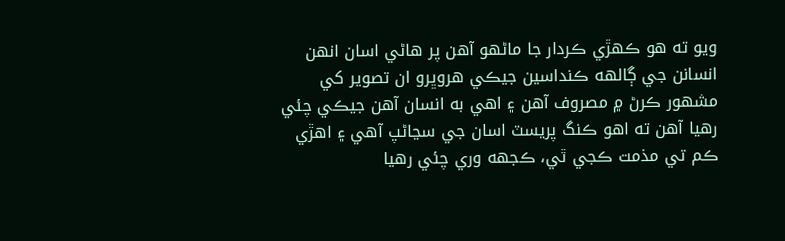ويو ته هو ڪهڙي ڪردار جا ماڻهو آهن پر هاڻي اسان انهن انسانن جي ڳالهه ڪنداسين جيڪي هروڀرو ان تصوير کي مشهور ڪرڻ ۾ مصروف آهن ۽ اهي به انسان آهن جيڪي چئي رهيا آهن ته اهو ڪنگ پريسٽ اسان جي سڃاڻپ آهي ۽ اهڙي ڪم تي مذمت ڪجي ٿي، ڪجهه وري چئي رهيا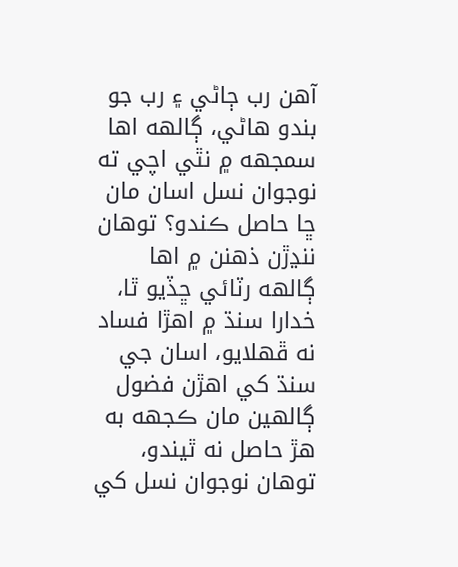آهن رب ڄاڻي ۽ رب جو بندو هاڻي، ڳالهه اها سمجهه ۾ نٿي اچي ته نوجوان نسل اسان مان ڇا حاصل ڪندو؟ توهان ننڍڙن ذهنن ۾ اها ڳالهه رٽائي ڇڏيو ٿا، خدارا سنڌ ۾ اهڙا فساد نه ڦهلايو، اسان جي سنڌ کي اهڙن فضول ڳالهين مان ڪجهه به هڙ حاصل نه ٿيندو، توهان نوجوان نسل کي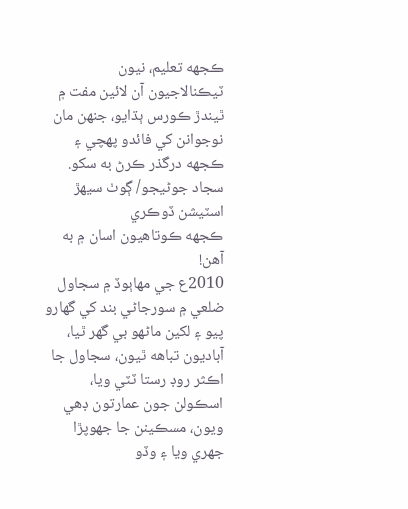ڪجهه تعليم، نيون ٽيڪنالاجيون آن لائين مفت ۾ ٿيندڙ ڪورس ٻڌايو، جنهن مان نوجوانن کي فائدو پهچي ۽ ڪجهه درگذر ڪرڻ به سکو.
سجاد جوڻيجو/ ڳوٺ سيهڙ اسٽيشن ڏوڪري
ڪجهه ڪوتاهيون اسان ۾ به آهن!
2010ع جي مهاٻوڏ ۾ سجاول ضلعي ۾ سورجاڻي بند کي گهارو پيو ۽ لکين ماڻهو بي گهر ٿيا، آباديون تباهه ٿيون، سجاول جا اڪثر روڊ رستا ٽٽي ويا، اسڪولن جون عمارتون ڊهي ويون، مسڪينن جا جھوپڙا جهري ويا ۽ وڏو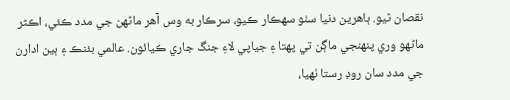نقصان ٿيو. ٻاهرين دنيا سٺو سهڪار ڪيو، سرڪار به وس آهر ماڻهن جي مدد ڪئي، اڪثر ماڻهو وري پنهنجي ماڳن تي پهتا ۽ جياپي لاءِ جنگ جاري ڪيائون. عالمي بئنڪ ۽ ٻين ادارن جي مدد سان روڊ رستا ٺهيا،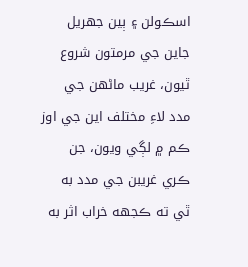اسڪولن ۽ ٻين جهريل جاين جي مرمتون شروع ٿيون، غريب ماڻهن جي مدد لاءِ مختلف اين جي اوز ڪم ۾ لڳي ويون، جن ڪري غريبن جي مدد به ٿي ته ڪجهه خراب اثر به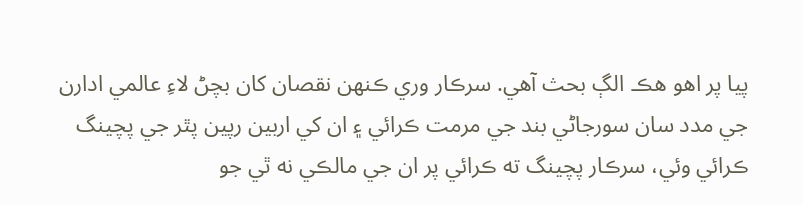پيا پر اھو هڪ الڳ بحث آهي. سرڪار وري ڪنھن نقصان کان بچڻ لاءِ عالمي ادارن جي مدد سان سورجاڻي بند جي مرمت ڪرائي ۽ ان کي اربين رپين پٿر جي پچينگ ڪرائي وئي، سرڪار پچينگ ته ڪرائي پر ان جي مالڪي نه ٿي جو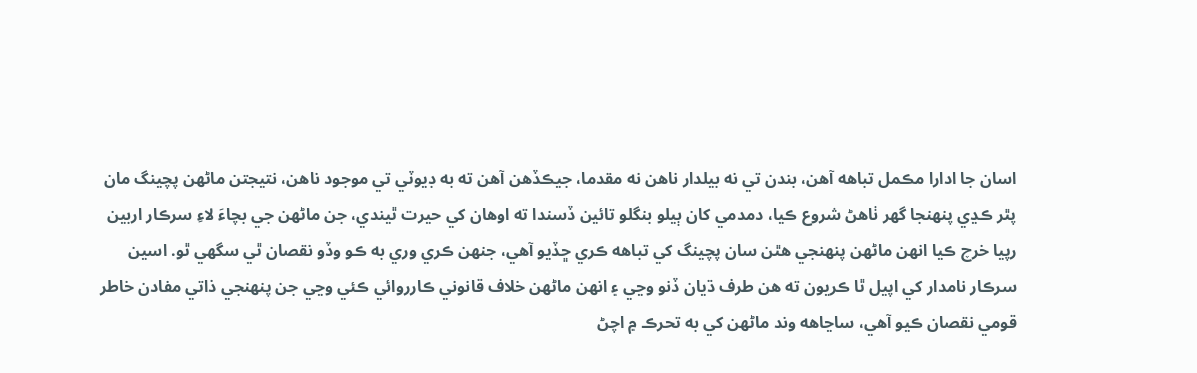اسان جا ادارا مڪمل تباهه آهن، بندن تي نه بيلدار ناهن نه مقدما، جيڪڏھن آھن ته به ڊيوٽي تي موجود ناهن، نتيجتن ماڻهن پچينگ مان پٿر ڪڍي پنھنجا گهر ٺاهڻ شروع ڪيا، دمدمي کان ٻيلو بنگلو تائين ڏسندا ته اوهان کي حيرت ٿيندي، جن ماڻهن جي بچاءَ لاءِ سرڪار اربين رپيا خرچ ڪيا انهن ماڻهن پنهنجي هٿن سان پچينگ کي تباهه ڪري ڇڏيو آهي، جنهن ڪري وري به ڪو وڏو نقصان ٿي سگهي ٿو. اسين سرڪار نامدار کي اپيل ٿا ڪريون ته ھن طرف ڌيان ڏنو وڃي ۽ انهن ماڻهن خلاف قانوني ڪارروائي ڪئي وڃي جن پنهنجي ذاتي مفادن خاطر قومي نقصان ڪيو آهي، ساڃاهه وند ماڻهن کي به تحرڪ ۾ اچڻ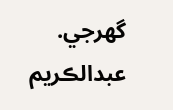گھرجي.
عبدالڪريم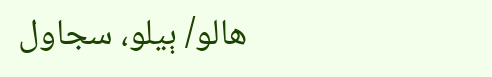هالو/ ٻيلو، سجاول